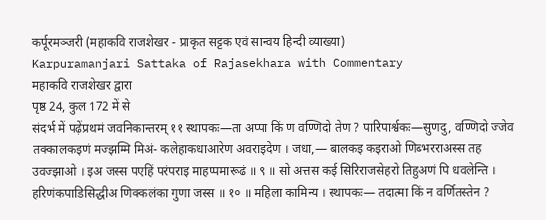कर्पूरमञ्जरी (महाकवि राजशेखर - प्राकृत सट्टक एवं सान्वय हिन्दी व्याख्या)
Karpuramanjari Sattaka of Rajasekhara with Commentary
महाकवि राजशेखर द्वारा
पृष्ठ 24, कुल 172 में से
संदर्भ में पढ़ेंप्रथमं जवनिकान्तरम् ११ स्थापकः—ता अप्पा किं ण वण्णिदो तेण ? पारिपार्श्वकः—सुणदु, वण्णिदो ज्जेव तक्कालकइणं मज्झम्मि मिअं- कलेहाकधाआरेण अवराइदेण । जधा,— बालकइ कइराओ णिब्भरराअस्स तह उवज्झाओ । इअ जस्स पएहिं परंपराइ माहप्पमारूढं ॥ ९ ॥ सो अत्तस कई सिरिराजसेहरो तिहुअणं पि धवलेन्ति । हरिणंकपाडिसिद्धीअ णिक्कलंका गुणा जस्स ॥ १० ॥ महिला कामिन्य । स्थापकः— तदात्मा किं न वर्णितस्तेन ?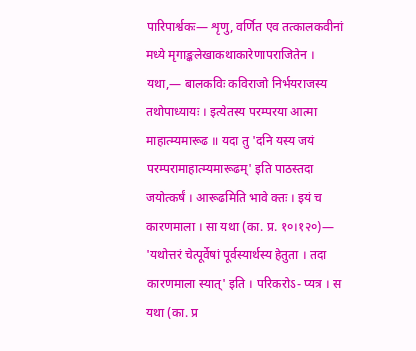पारिपार्श्वकः— शृणु, वर्णित एव तत्कालकवीनां मध्ये मृगाङ्कलेखाकथाकारेणापराजितेन । यथा,— बालकविः कविराजो निर्भयराजस्य तथोपाध्यायः । इत्येतस्य परम्परया आत्मा माहात्म्यमारूढ ॥ यदा तु 'दनि यस्य जयं परम्परामाहात्म्यमारूढम्' इति पाठस्तदा जयोत्कर्षं । आरूढमिति भावे क्तः । इयं च कारणमाला । सा यथा (का. प्र. १०।१२०)— 'यथोत्तरं चेत्पूर्वेषां पूर्वस्यार्थस्य हेतुता । तदा कारणमाला स्यात्' इति । परिकरोऽ- प्यत्र । स यथा (का. प्र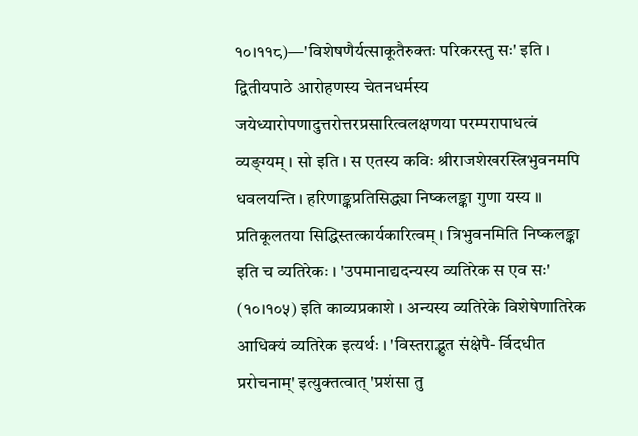१०।११८)—'विशेषणैर्यत्साकूतैरुक्तः परिकरस्तु सः' इति । द्वितीयपाठे आरोहणस्य चेतनधर्मस्य जयेध्यारोपणादुत्तरोत्तरप्रसारित्वलक्षणया परम्परापाधत्वं व्यङ्ग्यम् । सो इति । स एतस्य कविः श्रीराजशेखरस्त्रिभुवनमपि धवलयन्ति । हरिणाङ्कप्रतिसिद्ध्या निष्कलङ्का गुणा यस्य ॥ प्रतिकूलतया सिद्धिस्तत्कार्यकारित्वम् । त्रिभुवनमिति निष्कलङ्का इति च व्यतिरेकः । 'उपमानाद्यदन्यस्य व्यतिरेक स एव सः' (१०।१०५) इति काव्यप्रकाशे । अन्यस्य व्यतिरेके विशेषेणातिरेक आधिक्यं व्यतिरेक इत्यर्थः । 'विस्तराद्भुत संक्षेपै- र्विदधीत प्ररोचनाम्' इत्युक्तत्वात् 'प्रशंसा तु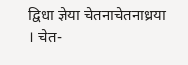द्विधा ज्ञेया चेतनाचेतनाध्रया । चेत-